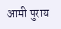आमी पुराय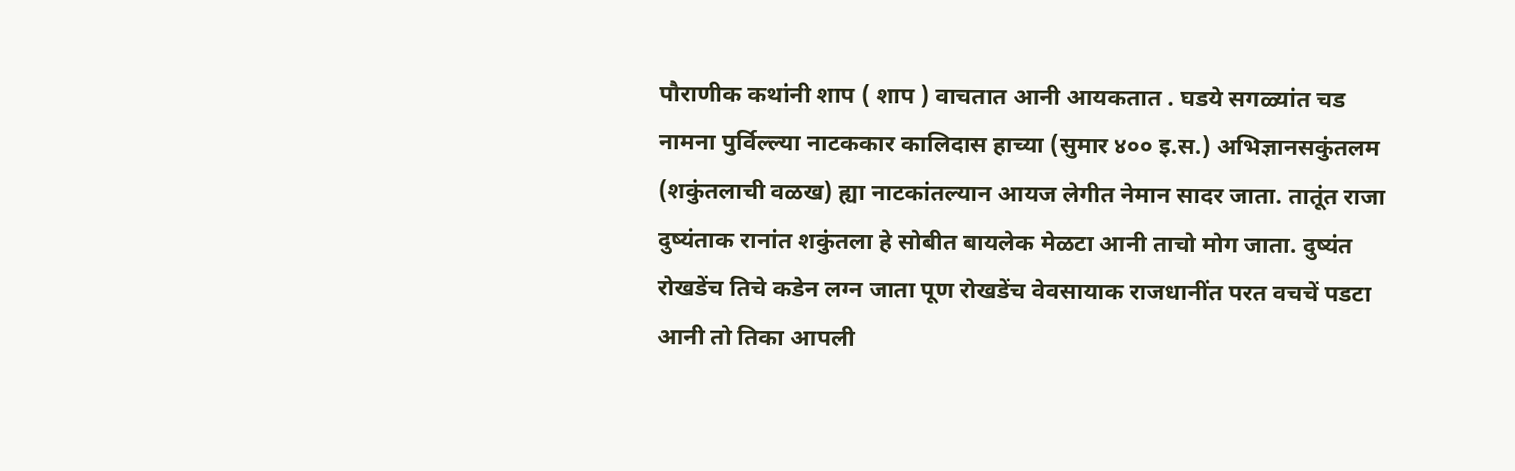पौराणीक कथांनी शाप ( शाप ) वाचतात आनी आयकतात . घडये सगळ्यांत चड नामना पुर्विल्ल्या नाटककार कालिदास हाच्या (सुमार ४०० इ.स.) अभिज्ञानसकुंतलम (शकुंतलाची वळख) ह्या नाटकांतल्यान आयज लेगीत नेमान सादर जाता. तातूंत राजा दुष्यंताक रानांत शकुंतला हे सोबीत बायलेक मेळटा आनी ताचो मोग जाता. दुष्यंत रोखडेंच तिचे कडेन लग्न जाता पूण रोखडेंच वेवसायाक राजधानींत परत वचचें पडटा आनी तो तिका आपली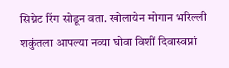सिग्नेट रिंग सोडून वता. खोलायेन मोगान भरिल्ली शकुंतला आपल्या नव्या घोवा विशीं दिवास्वप्नां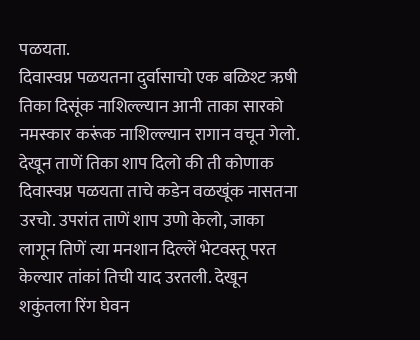पळयता.
दिवास्वप्न पळयतना दुर्वासाचो एक बळिश्ट ऋषी तिका दिसूंक नाशिल्ल्यान आनी ताका सारको नमस्कार करूंक नाशिल्ल्यान रागान वचून गेलो. देखून ताणें तिका शाप दिलो की ती कोणाक दिवास्वप्न पळयता ताचे कडेन वळखूंक नासतना उरचो. उपरांत ताणें शाप उणो केलो, जाका लागून तिणें त्या मनशान दिल्लें भेटवस्तू परत केल्यार तांकां तिची याद उरतली. देखून शकुंतला रिंग घेवन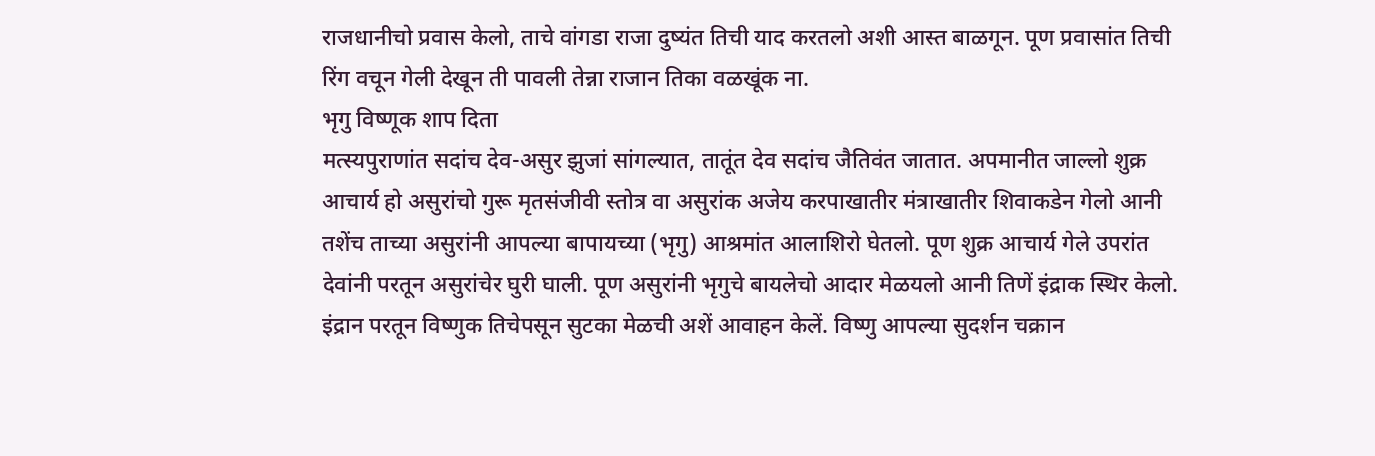राजधानीचो प्रवास केलो, ताचे वांगडा राजा दुष्यंत तिची याद करतलो अशी आस्त बाळगून. पूण प्रवासांत तिची रिंग वचून गेली देखून ती पावली तेन्ना राजान तिका वळखूंक ना.
भृगु विष्णूक शाप दिता
मत्स्यपुराणांत सदांच देव-असुर झुजां सांगल्यात, तातूंत देव सदांच जैतिवंत जातात. अपमानीत जाल्लो शुक्र आचार्य हो असुरांचो गुरू मृतसंजीवी स्तोत्र वा असुरांक अजेय करपाखातीर मंत्राखातीर शिवाकडेन गेलो आनी तशेंच ताच्या असुरांनी आपल्या बापायच्या (भृगु) आश्रमांत आलाशिरो घेतलो. पूण शुक्र आचार्य गेले उपरांत देवांनी परतून असुरांचेर घुरी घाली. पूण असुरांनी भृगुचे बायलेचो आदार मेळयलो आनी तिणें इंद्राक स्थिर केलो. इंद्रान परतून विष्णुक तिचेपसून सुटका मेळची अशें आवाहन केलें. विष्णु आपल्या सुदर्शन चक्रान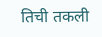तिची तकली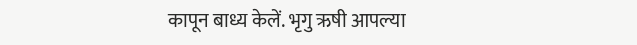कापून बाध्य केलें. भृगु ऋषी आपल्या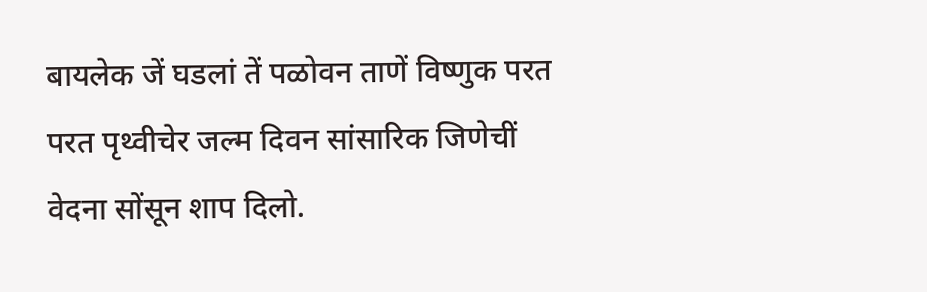बायलेक जें घडलां तें पळोवन ताणें विष्णुक परत परत पृथ्वीचेर जल्म दिवन सांसारिक जिणेचीं वेदना सोंसून शाप दिलो.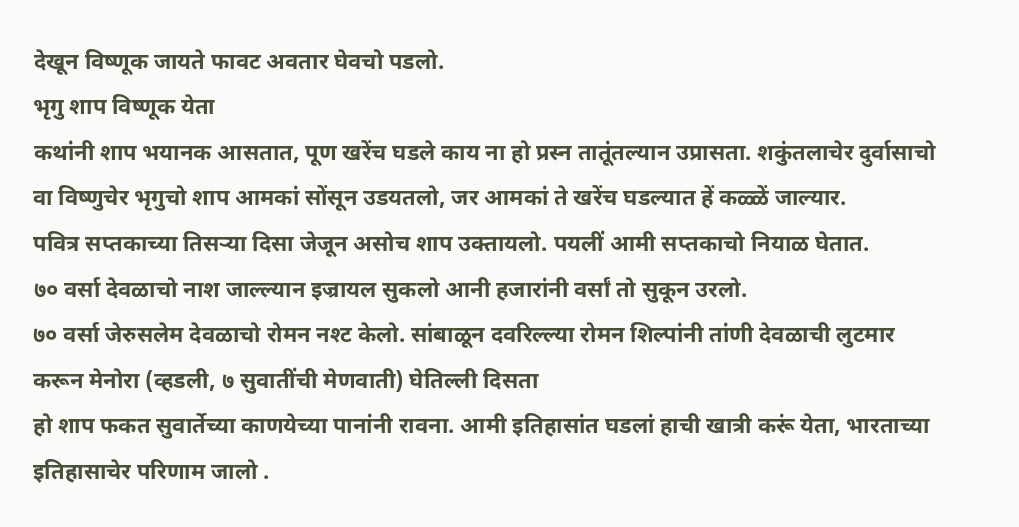देखून विष्णूक जायते फावट अवतार घेवचो पडलो.
भृगु शाप विष्णूक येता
कथांनी शाप भयानक आसतात, पूण खरेंच घडले काय ना हो प्रस्न तातूंतल्यान उप्रासता. शकुंतलाचेर दुर्वासाचो वा विष्णुचेर भृगुचो शाप आमकां सोंसून उडयतलो, जर आमकां ते खरेंच घडल्यात हें कळ्ळें जाल्यार.
पवित्र सप्तकाच्या तिसऱ्या दिसा जेजून असोच शाप उक्तायलो. पयलीं आमी सप्तकाचो नियाळ घेतात.
७० वर्सा देवळाचो नाश जाल्ल्यान इज्रायल सुकलो आनी हजारांनी वर्सां तो सुकून उरलो.
७० वर्सा जेरुसलेम देवळाचो रोमन नश्ट केलो. सांबाळून दवरिल्ल्या रोमन शिल्पांनी तांणी देवळाची लुटमार करून मेनोरा (व्हडली, ७ सुवातींची मेणवाती) घेतिल्ली दिसता
हो शाप फकत सुवार्तेच्या काणयेच्या पानांनी रावना. आमी इतिहासांत घडलां हाची खात्री करूं येता, भारताच्या इतिहासाचेर परिणाम जालो .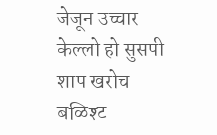जेजून उच्चार केल्लो हो सुसपी शाप खरोच बळिश्ट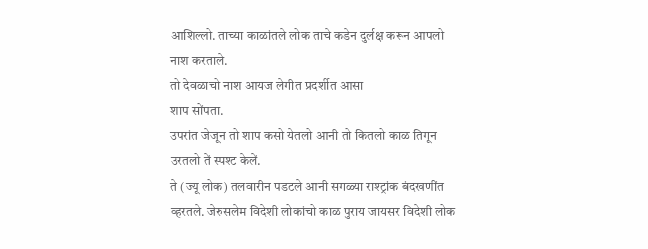आशिल्लो. ताच्या काळांतले लोक ताचे कडेन दुर्लक्ष करून आपलो नाश करताले.
तो देवळाचो नाश आयज लेगीत प्रदर्शीत आसा
शाप सोंपता.
उपरांत जेजून तो शाप कसो येतलो आनी तो कितलो काळ तिगून उरतलो तें स्पश्ट केलें.
ते (ज्यू लोक) तलवारीन पडटले आनी सगळ्या राश्ट्रांक बंदखणींत व्हरतले. जेरुसलेम विदेशी लोकांचो काळ पुराय जायसर विदेशी लोक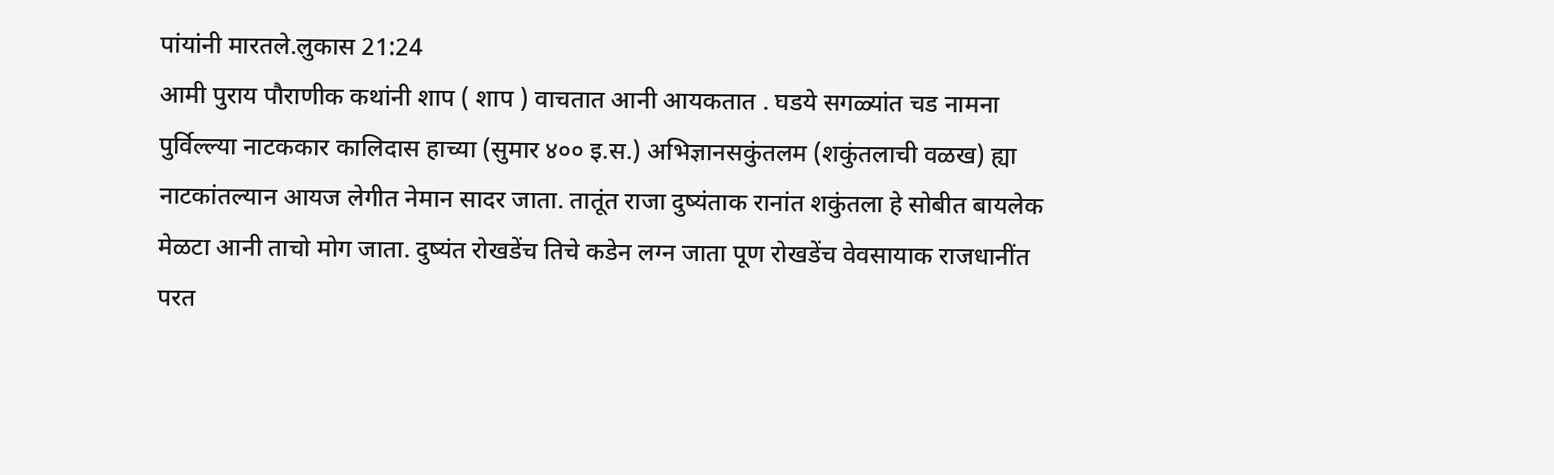पांयांनी मारतले.लुकास 21:24
आमी पुराय पौराणीक कथांनी शाप ( शाप ) वाचतात आनी आयकतात . घडये सगळ्यांत चड नामना पुर्विल्ल्या नाटककार कालिदास हाच्या (सुमार ४०० इ.स.) अभिज्ञानसकुंतलम (शकुंतलाची वळख) ह्या नाटकांतल्यान आयज लेगीत नेमान सादर जाता. तातूंत राजा दुष्यंताक रानांत शकुंतला हे सोबीत बायलेक मेळटा आनी ताचो मोग जाता. दुष्यंत रोखडेंच तिचे कडेन लग्न जाता पूण रोखडेंच वेवसायाक राजधानींत परत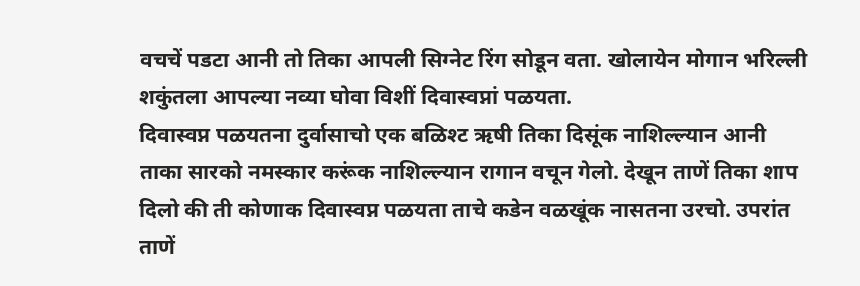वचचें पडटा आनी तो तिका आपली सिग्नेट रिंग सोडून वता. खोलायेन मोगान भरिल्ली शकुंतला आपल्या नव्या घोवा विशीं दिवास्वप्नां पळयता.
दिवास्वप्न पळयतना दुर्वासाचो एक बळिश्ट ऋषी तिका दिसूंक नाशिल्ल्यान आनी ताका सारको नमस्कार करूंक नाशिल्ल्यान रागान वचून गेलो. देखून ताणें तिका शाप दिलो की ती कोणाक दिवास्वप्न पळयता ताचे कडेन वळखूंक नासतना उरचो. उपरांत ताणें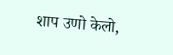शाप उणो केलो,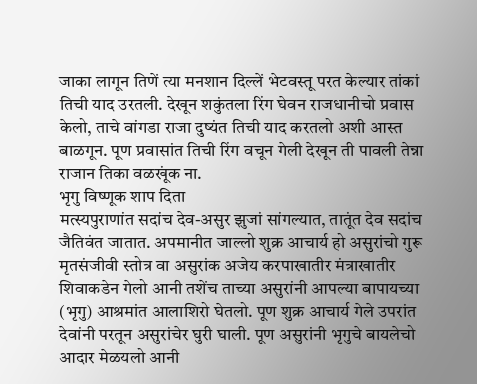जाका लागून तिणें त्या मनशान दिल्लें भेटवस्तू परत केल्यार तांकां तिची याद उरतली. देखून शकुंतला रिंग घेवन राजधानीचो प्रवास केलो, ताचे वांगडा राजा दुष्यंत तिची याद करतलो अशी आस्त बाळगून. पूण प्रवासांत तिची रिंग वचून गेली देखून ती पावली तेन्ना राजान तिका वळखूंक ना.
भृगु विष्णूक शाप दिता
मत्स्यपुराणांत सदांच देव-असुर झुजां सांगल्यात, तातूंत देव सदांच जैतिवंत जातात. अपमानीत जाल्लो शुक्र आचार्य हो असुरांचो गुरू मृतसंजीवी स्तोत्र वा असुरांक अजेय करपाखातीर मंत्राखातीर शिवाकडेन गेलो आनी तशेंच ताच्या असुरांनी आपल्या बापायच्या (भृगु) आश्रमांत आलाशिरो घेतलो. पूण शुक्र आचार्य गेले उपरांत देवांनी परतून असुरांचेर घुरी घाली. पूण असुरांनी भृगुचे बायलेचो आदार मेळयलो आनी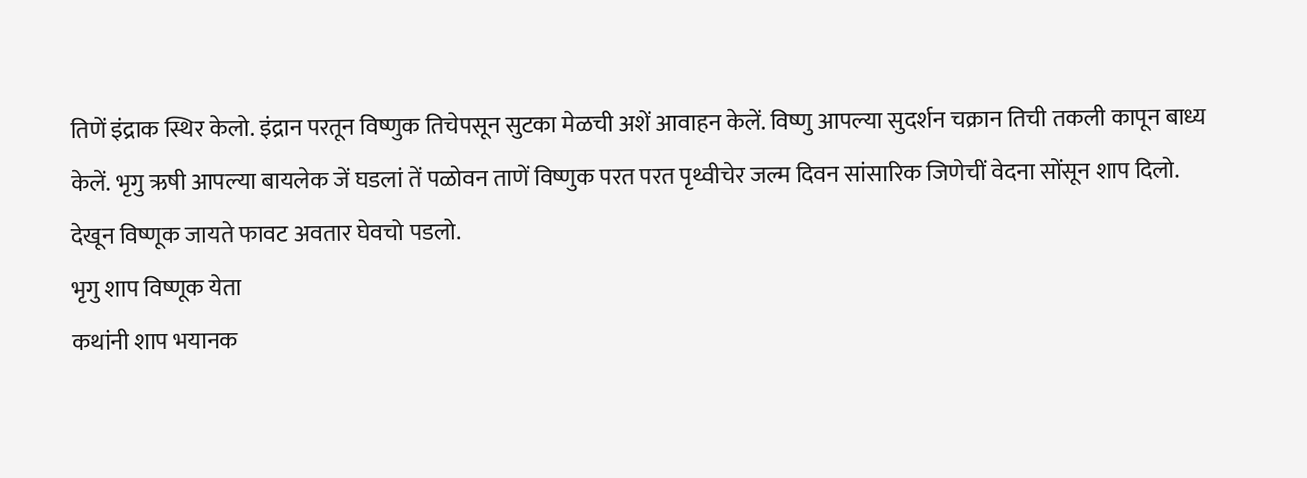तिणें इंद्राक स्थिर केलो. इंद्रान परतून विष्णुक तिचेपसून सुटका मेळची अशें आवाहन केलें. विष्णु आपल्या सुदर्शन चक्रान तिची तकली कापून बाध्य केलें. भृगु ऋषी आपल्या बायलेक जें घडलां तें पळोवन ताणें विष्णुक परत परत पृथ्वीचेर जल्म दिवन सांसारिक जिणेचीं वेदना सोंसून शाप दिलो. देखून विष्णूक जायते फावट अवतार घेवचो पडलो.
भृगु शाप विष्णूक येता
कथांनी शाप भयानक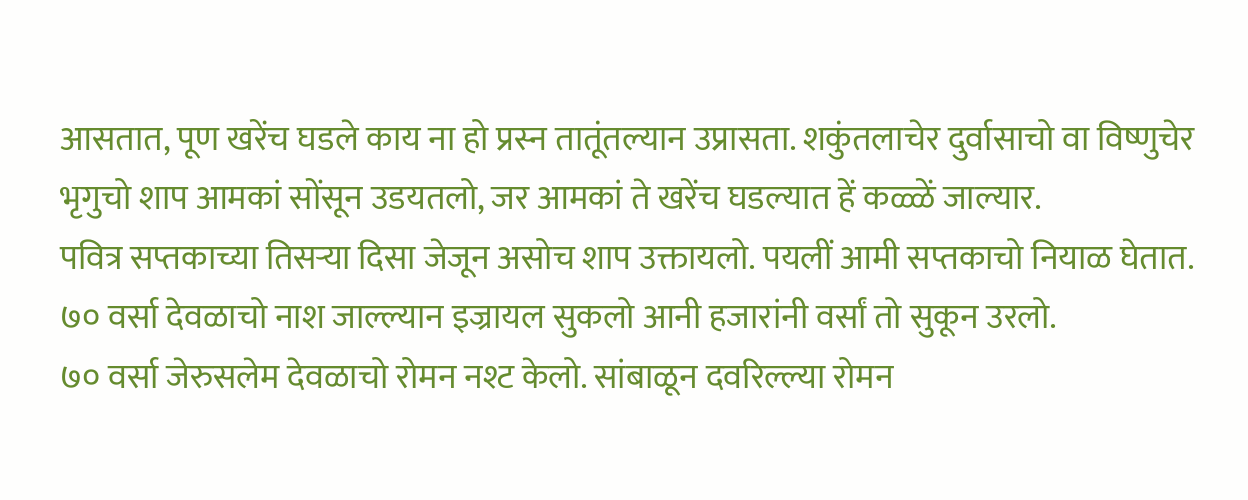आसतात, पूण खरेंच घडले काय ना हो प्रस्न तातूंतल्यान उप्रासता. शकुंतलाचेर दुर्वासाचो वा विष्णुचेर भृगुचो शाप आमकां सोंसून उडयतलो, जर आमकां ते खरेंच घडल्यात हें कळ्ळें जाल्यार.
पवित्र सप्तकाच्या तिसऱ्या दिसा जेजून असोच शाप उक्तायलो. पयलीं आमी सप्तकाचो नियाळ घेतात.
७० वर्सा देवळाचो नाश जाल्ल्यान इज्रायल सुकलो आनी हजारांनी वर्सां तो सुकून उरलो.
७० वर्सा जेरुसलेम देवळाचो रोमन नश्ट केलो. सांबाळून दवरिल्ल्या रोमन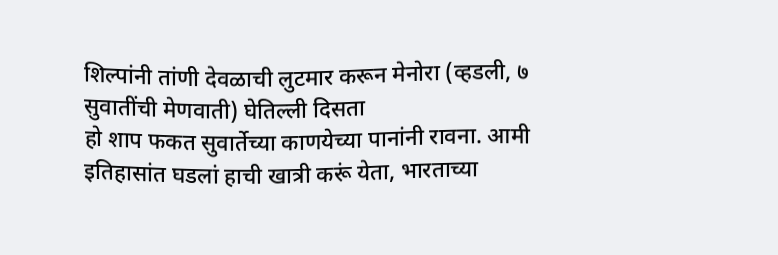शिल्पांनी तांणी देवळाची लुटमार करून मेनोरा (व्हडली, ७ सुवातींची मेणवाती) घेतिल्ली दिसता
हो शाप फकत सुवार्तेच्या काणयेच्या पानांनी रावना. आमी इतिहासांत घडलां हाची खात्री करूं येता, भारताच्या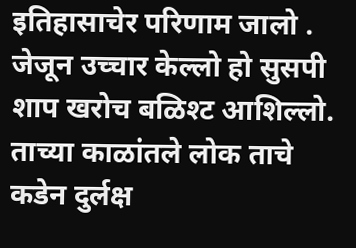इतिहासाचेर परिणाम जालो . जेजून उच्चार केल्लो हो सुसपी शाप खरोच बळिश्ट आशिल्लो. ताच्या काळांतले लोक ताचे कडेन दुर्लक्ष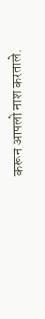करून आपलो नाश करताले.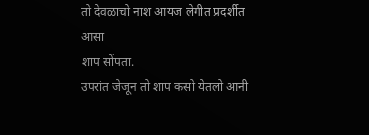तो देवळाचो नाश आयज लेगीत प्रदर्शीत आसा
शाप सोंपता.
उपरांत जेजून तो शाप कसो येतलो आनी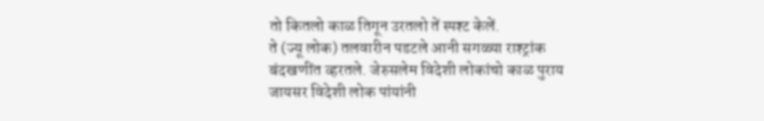तो कितलो काळ तिगून उरतलो तें स्पश्ट केलें.
ते (ज्यू लोक) तलवारीन पडटले आनी सगळ्या राश्ट्रांक बंदखणींत व्हरतले. जेरुसलेम विदेशी लोकांचो काळ पुराय जायसर विदेशी लोक पांयांनी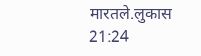मारतले.लुकास 21:24